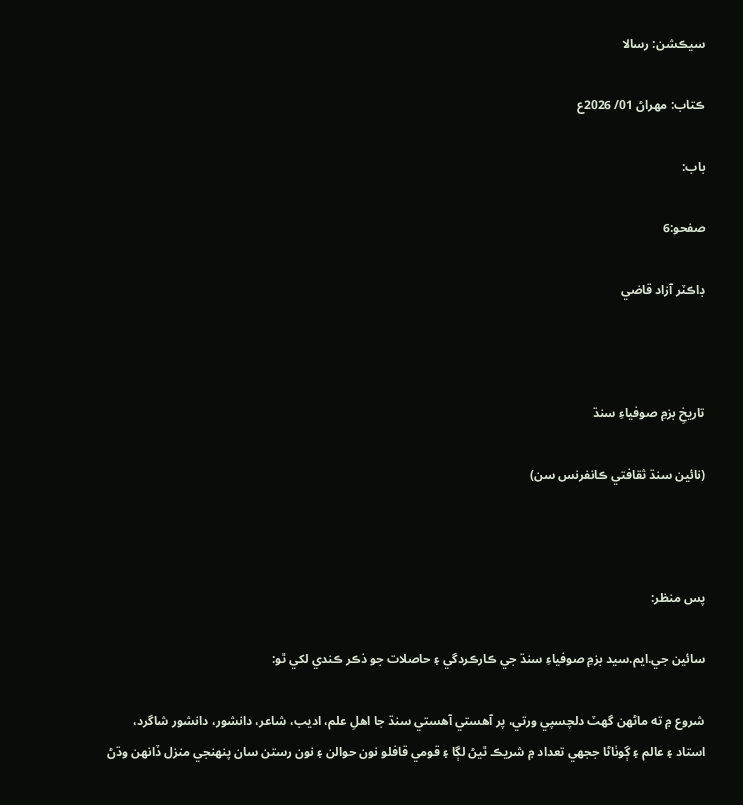سيڪشن: رسالا

ڪتاب: مهراڻ 01/ 2026ع

باب:

صفحو:6

ڊاڪٽر آزاد قاضي



تاريخِ بزمِ صوفياءِ سنڌ

(نائين سنڌ ثقافتي ڪانفرنس سن)



پس منظر:

سائين جي.ايم.سيد بزمِ صوفياءِ سنڌ جي ڪارڪردگي ۽ حاصلات جو ذڪر ڪندي لکي ٿو:

شروع ۾ ته ماڻھن گهٽ دلچسپي ورتي، پر آهستي آهستي سنڌ جا اهلِ علم، اديب، شاعر، دانشور، دانشور شاگرد، استاد ۽ عالم ۽ ڳوٺاڻا ججهي تعداد ۾ شريڪ ٿيڻ لڳا ۽ قومي قافلو نون حوالن ۽ نون رستن سان پنھنجي منزل ڏانھن وڌڻ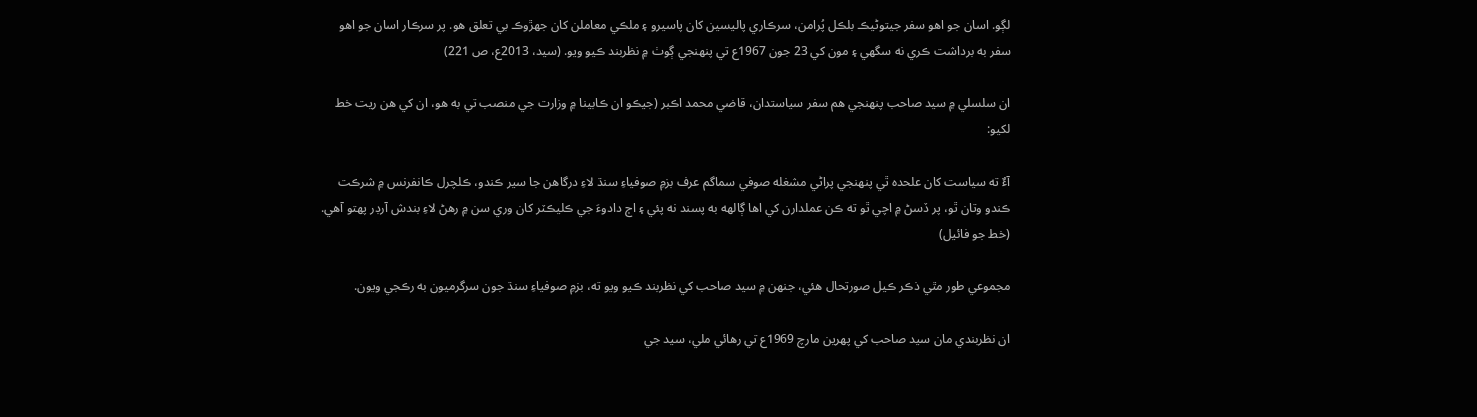لڳو. اسان جو اهو سفر جيتوڻيڪ بلڪل پُرامن، سرڪاري پاليسين کان پاسيرو ۽ ملڪي معاملن کان جهڙوڪ بي تعلق هو. پر سرڪار اسان جو اهو سفر به برداشت ڪري نه سگهي ۽ مون کي 23 جون 1967ع تي پنھنجي ڳوٺ ۾ نظربند ڪيو ويو. (سيد، 2013ع، ص 221)

ان سلسلي ۾ سيد صاحب پنھنجي هم سفر سياستدان، قاضي محمد اڪبر (جيڪو ان ڪابينا ۾ وزارت جي منصب تي به هو، ان کي هن ريت خط لکيو:

آءٌ ته سياست کان علحده ٿي پنھنجي پراڻي مشغله صوفي سماگم عرف بزمِ صوفياءِ سنڌ لاءِ درگاهن جا سير ڪندو، ڪلچرل ڪانفرنس ۾ شرڪت ڪندو وتان ٿو، پر ڏسڻ ۾ اچي ٿو ته ڪن عملدارن کي اها ڳالھه به پسند نه پئي ۽ اڄ دادوءَ جي ڪليڪٽر کان وري سن ۾ رهڻ لاءِ بندش آرڊر پھتو آهي. (خط جو فائيل)

مجموعي طور مٿي ذڪر ڪيل صورتحال هئي، جنھن ۾ سيد صاحب کي نظربند ڪيو ويو ته، بزمِ صوفياءِ سنڌ جون سرگرميون به رڪجي ويون.

ان نظربندي مان سيد صاحب کي پھرين مارچ 1969ع تي رهائي ملي، سيد جي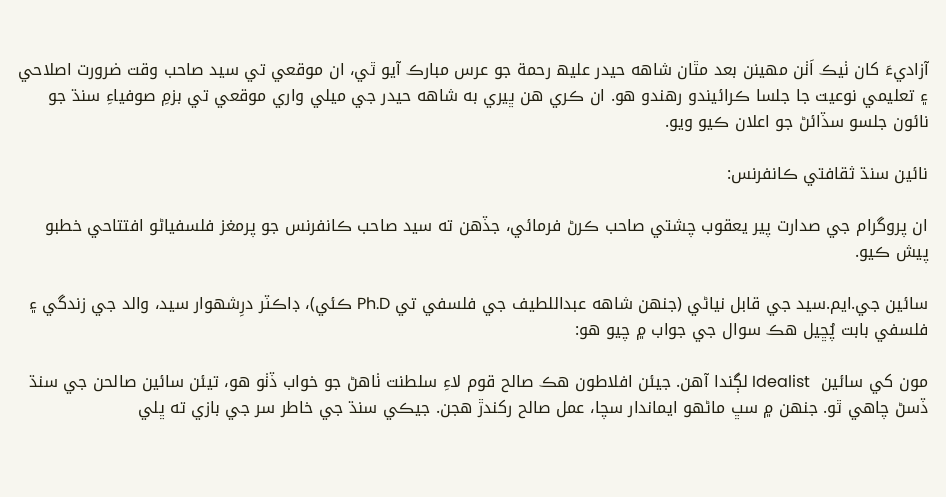آزاديءَ کان ٺيڪ اَٺن مھينن بعد مٿان شاهه حيدر عليھ رحمة جو عرس مبارڪ آيو ٿي، ان موقعي تي سيد صاحب وقت ضرورت اصلاحي ۽ تعليمي نوعيت جا جلسا ڪرائيندو رهندو هو. ان ڪري هن ڀيري به شاهه حيدر جي ميلي واري موقعي تي بزمِ صوفياءِ سنڌ جو نائون جلسو سڏائڻ جو اعلان ڪيو ويو.

نائين سنڌ ثقافتي ڪانفرنس:

ان پروگرام جي صدارت پير يعقوب چشتي صاحب ڪرڻ فرمائي، جڏهن ته سيد صاحب ڪانفرنس جو پرمغز فلسفياڻو افتتاحي خطبو پيش ڪيو.

سائين جي.ايم.سيد جي قابل نياڻي (جنھن شاهه عبداللطيف جي فلسفي تي Ph.D ڪئي)، ڊاڪٽر درِشھوار سيد، والد جي زندگي ۽ فلسفي بابت پُڇيل هڪ سوال جي جواب ۾ چيو هو:

مون کي سائين  Idealist لڳندا آهن. جيئن افلاطون هڪ صالح قوم لاءِ سلطنت ٺاهڻ جو خواب ڏٺو هو، تيئن سائين صالحن جي سنڌ ڏسڻ چاهي ٿو. جنھن ۾ سڀ ماڻھو ايماندار سچا، عمل صالح رکندڙ هجن. جيڪي سنڌ جي خاطر سر جي بازي ته ڀلي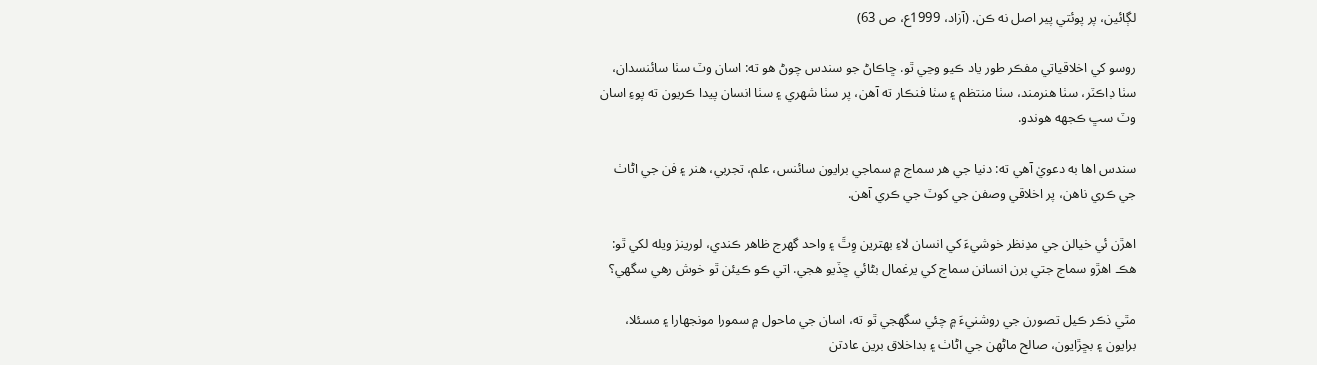لڳائين، پر پوئتي پير اصل نه ڪن. (آزاد، 1999ع، ص 63)

روسو کي اخلاقياتي مفڪر طور ياد ڪيو وڃي ٿو. ڇاڪاڻ جو سندس چوڻ هو ته: اسان وٽ سٺا سائنسدان، سٺا ڊاڪٽر، سٺا هنرمند، سٺا منتظم ۽ سٺا فنڪار ته آهن، پر سٺا شھري ۽ سٺا انسان پيدا ڪريون ته پوءِ اسان وٽ سڀ ڪجهه هوندو.

سندس اها به دعويٰ آهي ته: دنيا جي هر سماج ۾ سماجي برايون سائنس، علم، تجربي، هنر ۽ فن جي اڻاٺ جي ڪري ناهن، پر اخلاقي وصفن جي کوٽ جي ڪري آهن.

اهڙن ئي خيالن جي مدِنظر خوشيءَ کي انسان لاءِ بھترين وِٿَ ۽ واحد گهرج ظاهر ڪندي، لورينز ويله لکي ٿو: هڪ اهڙو سماج جتي برن انسانن سماج کي يرغمال بڻائي ڇڏيو هجي. اتي ڪو ڪيئن ٿو خوش رهي سگهي؟

مٿي ذڪر ڪيل تصورن جي روشنيءَ ۾ چئي سگهجي ٿو ته، اسان جي ماحول ۾ سمورا مونجهارا ۽ مسئلا، برايون ۽ بڇڙايون، صالح ماڻھن جي اڻاٺ ۽ بداخلاق برين عادتن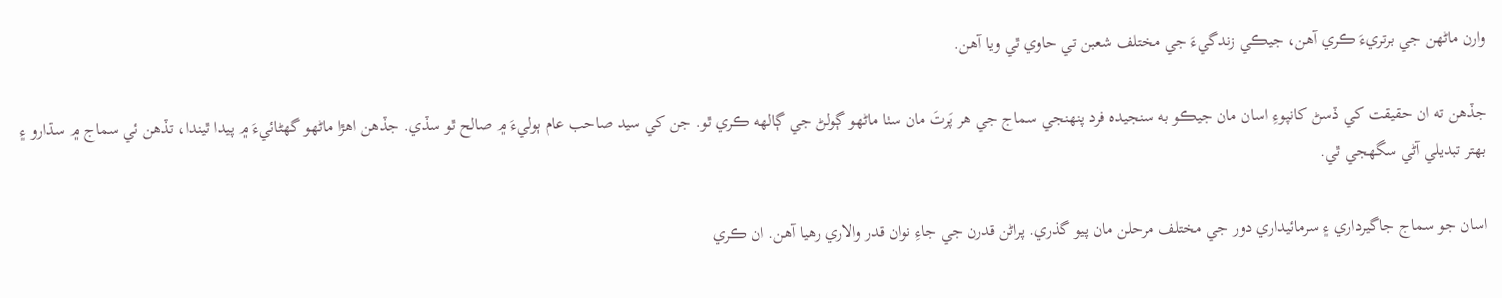وارن ماڻھن جي برتريءَ ڪري آهن، جيڪي زندگيءَ جي مختلف شعبن تي حاوي ٿي ويا آهن.

جڏهن ته ان حقيقت کي ڏسڻ کانپوءِ اسان مان جيڪو به سنجيده فرد پنھنجي سماج جي هر پَرتَ مان سٺا ماڻھو ڳولڻ جي ڳالھه ڪري ٿو. جن کي سيد صاحب عام ٻوليءَ ۾ صالح ٿو سڏي. جڏهن اهڙا ماڻھو گهڻائيءَ ۾ پيدا ٿيندا، تڏهن ئي سماج ۾ سڌارو ۽ بھتر تبديلي آڻي سگهجي ٿي.

اسان جو سماج جاگيرداري ۽ سرمائيداري دور جي مختلف مرحلن مان پيو گذري. پراڻن قدرن جي جاءِ نوان قدر والاري رهيا آهن. ان ڪري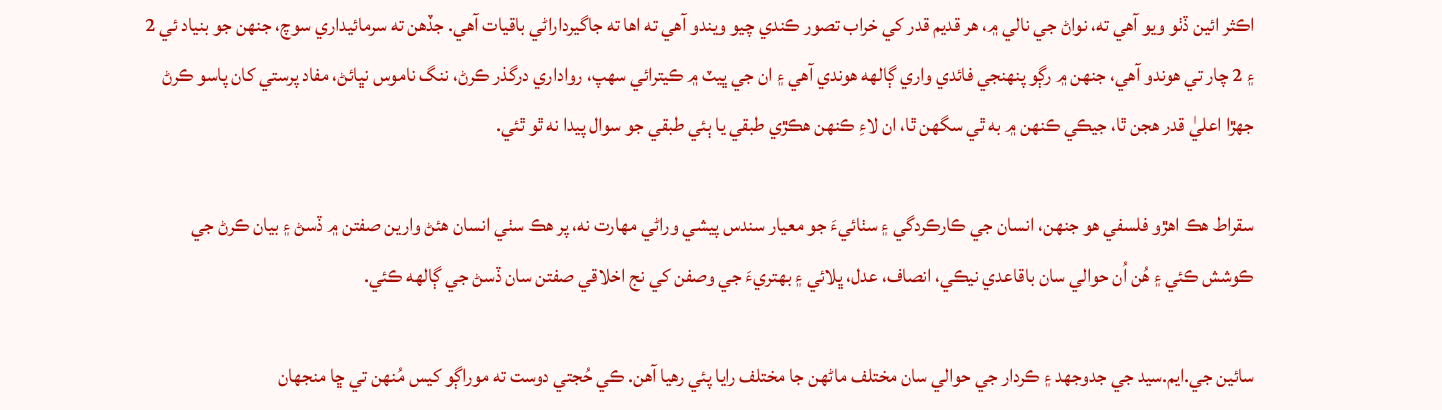اڪثر ائين ڏٺو ويو آهي ته، نواڻ جي نالي ۾، هر قديم قدر کي خراب تصور ڪندي چيو ويندو آهي ته اها ته جاگيرداراڻي باقيات آهي. جڏهن ته سرمائيداري سوچ، جنھن جو بنياد ئي 2 ۽ 2 چار تي هوندو آهي، جنھن ۾ رڳو پنھنجي فائدي واري ڳالھه هوندي آهي ۽ ان جي ڀيٽ ۾ ڪيترائي سھپ، رواداري درگذر ڪرڻ، ننگ ناموس نڀائڻ، مفاد پرستي کان پاسو ڪرڻ جھڙا اعليٰ قدر هجن ٿا، جيڪي ڪنھن ۾ به ٿي سگهن ٿا، ان لاءِ ڪنھن هڪڙي طبقي يا ٻئي طبقي جو سوال پيدا نه ٿو ٿئي.

سقراط هڪ اهڙو فلسفي هو جنھن، انسان جي ڪارڪردگي ۽ سٺائيءَ جو معيار سندس پيشي وراڻي مھارت نه، پر هڪ سٺي انسان هئڻ وارين صفتن ۾ ڏسڻ ۽ بيان ڪرڻ جي ڪوشش ڪئي ۽ هُن اُن حوالي سان باقاعدي نيڪي، انصاف، عدل، ڀلائي ۽ بھتريءَ جي وصفن کي نج اخلاقي صفتن سان ڏسڻ جي ڳالھه ڪئي.

سائين جي.ايم.سيد جي جدوجھد ۽ ڪردار جي حوالي سان مختلف ماڻھن جا مختلف رايا پئي رهيا آهن. ڪي حُجتي دوست ته موراڳو کيس مُنھن تي ڇا منجهان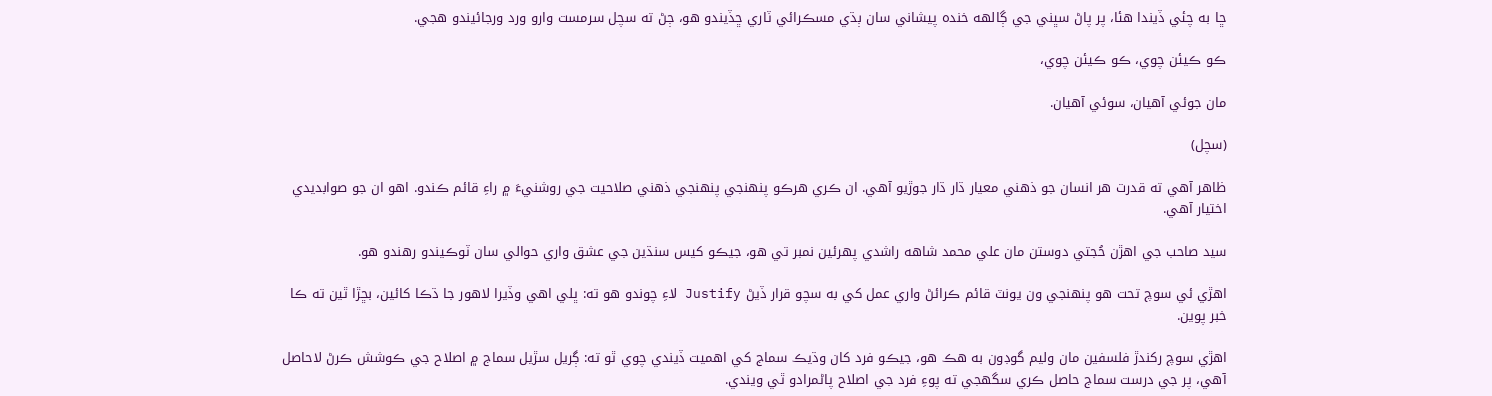ڇا به چئي ڏيندا هئا، پر پاڻ سڀني جي ڳالھه خنده پيشاني سان ٻڌي مسڪرائي ٽاري ڇڏيندو هو، ڄڻ ته سچل سرمست وارو ورد ورجائيندو هجي.

ڪو ڪيئن چوي، ڪو ڪيئن چوي،

مان جوئي آهيان، سوئي آهيان.

(سچل)

ظاهر آهي ته قدرت هر انسان جو ذهني معيار ڌار ڌار جوڙيو آهي. ان ڪري هرڪو پنھنجي پنھنجي ذهني صلاحيت جي روشنيءَ ۾ راءِ قائم ڪندو. اهو ان جو صوابديدي اختيار آهي.

سيد صاحب جي اهڙن حُجتي دوستن مان علي محمد شاهه راشدي پھرئين نمبر تي هو، جيڪو کيس سنڌين جي عشق واري حوالي سان ٽوڪيندو رهندو هو.

اهڙي ئي سوچ تحت هو پنھنجي ون يونٽ قائم ڪرائڻ واري عمل کي به سچو قرار ڏيڻ Justify لاءِ چوندو هو ته: ڀلي اهي وڏيرا لاهور جا ڌڪا کائين، بڇڙا ٿين ته ڪا خبر پوين.

اهڙي سوچ رکندڙ فلسفين مان وليم گوڊون به هڪ هو، جيڪو فرد کان وڌيڪ سماج کي اهميت ڏيندي چوي ٿو ته: ڳريل سڙيل سماج ۾ اصلاح جي ڪوشش ڪرڻ لاحاصل آهي، پر جي درست سماج حاصل ڪري سگهجي ته پوءِ فرد جي اصلاح پاڻمرادو ٿي ويندي.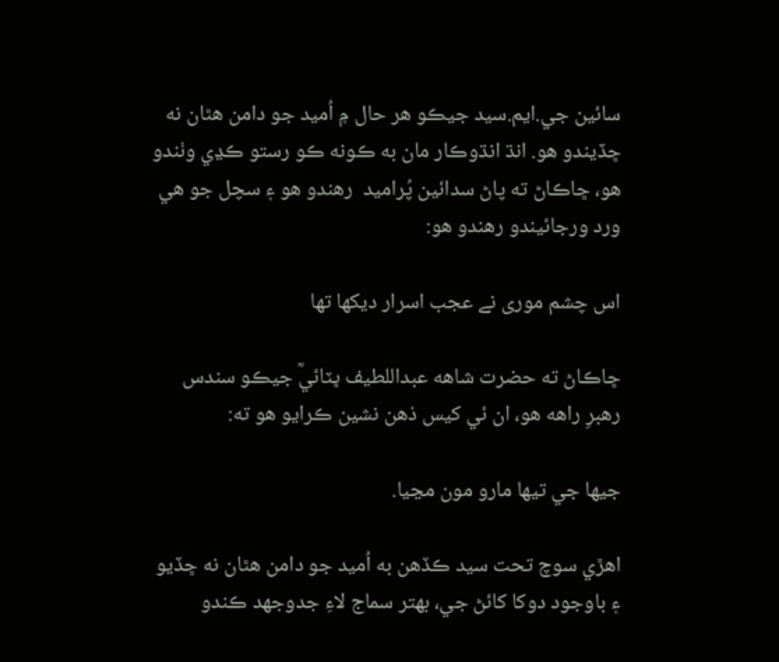سائين جي.ايم.سيد جيڪو هر حال ۾ اُميد جو دامن هٿان نه ڇڏيندو هو. انڌ انڌوڪار مان به ڪونه ڪو رستو ڪڍي وٺندو هو، ڇاڪاڻ ته پاڻ سدائين پُراميد  رهندو هو ۽ سچل جو هي ورد ورجائيندو رهندو هو:

اس چشم موری نے عجب اسرار دیکھا تھا

ڇاڪاڻ ته حضرت شاهه عبداللطيف ڀٽائيؒ جيڪو سندس رهبرِ راهه هو، ان ئي کيس ذهن نشين ڪرايو هو ته:

جيھا جي تيھا مارو مون مڃيا.

اهڙي سوچ تحت سيد ڪڏهن به اُميد جو دامن هٿان نه ڇڏيو ۽ باوجود دوکا کائڻ جي، بھتر سماج لاءِ جدوجھد ڪندو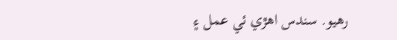رهيو. سندس اهڙي ئي عمل ۽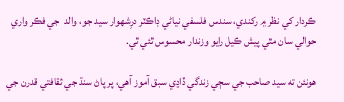ڪردار کي نظر ۾ رکندي، سندس فلسفي نياڻي ڊاڪٽر درِشھوار سيد جو، والد  جي فڪر واري حوالي سان مٿي پيش ڪيل رايو وزندار محسوس ٿئي ٿي.

هونئن ته سيد صاحب جي سڄي زندگي ڏاڍي سبق آموز آهي، پر پاڻ سنڌ جي ثقافتي قدرن جي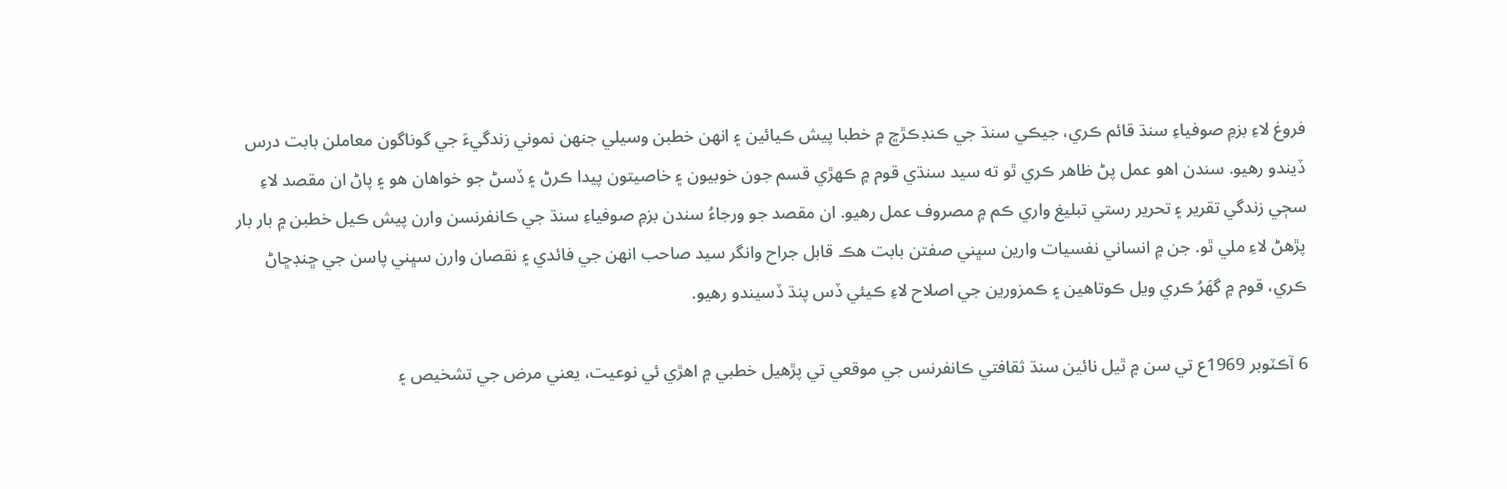فروغ لاءِ بزمِ صوفياءِ سنڌ قائم ڪري، جيڪي سنڌ جي ڪنڊڪڙڇ ۾ خطبا پيش ڪيائين ۽ انھن خطبن وسيلي جنھن نموني زندگيءَ جي گوناگون معاملن بابت درس ڏيندو رهيو. سندن اهو عمل پڻ ظاهر ڪري ٿو ته سيد سنڌي قوم ۾ ڪھڙي قسم جون خوبيون ۽ خاصيتون پيدا ڪرڻ ۽ ڏسڻ جو خواهان هو ۽ پاڻ ان مقصد لاءِ سڄي زندگي تقرير ۽ تحرير رستي تبليغ واري ڪم ۾ مصروف عمل رهيو. ان مقصد جو ورجاءُ سندن بزمِ صوفياءِ سنڌ جي ڪانفرنسن وارن پيش ڪيل خطبن ۾ بار بار پڙهڻ لاءِ ملي ٿو. جن ۾ انساني نفسيات وارين سڀني صفتن بابت هڪ قابل جراح وانگر سيد صاحب انھن جي فائدي ۽ نقصان وارن سڀني پاسن جي ڇنڊڇاڻ ڪري، قوم ۾ گهَرُ ڪري ويل ڪوتاهين ۽ ڪمزورين جي اصلاح لاءِ ڪيئي ڏس پنڌ ڏسيندو رهيو.

6 آڪٽوبر 1969ع تي سن ۾ ٿيل نائين سنڌ ثقافتي ڪانفرنس جي موقعي تي پڙهيل خطبي ۾ اهڙي ئي نوعيت، يعني مرض جي تشخيص ۽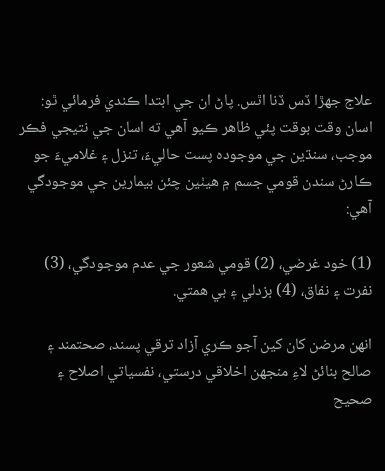علاج جھڙا ڏس ڏنا اٿس. پاڻ ان جي ابتدا ڪندي فرمائي ٿو: اسان وقت بوقت پئي ظاهر ڪيو آهي ته اسان جي نتيجي فڪر موجب، سنڌين جي موجوده پست حاليءَ، تنزل ۽ غلاميءَ جو ڪارڻ سندن قومي جسم ۾ هيٺين چئن بيمارين جي موجودگي آهي:

(1) خود غرضي، (2) قومي شعور جي عدم موجودگي، (3) نفرت ۽ نفاق، (4) بزدلي ۽ بي همتي.

انھن مرضن کان کين آجو ڪري آزاد ترقي پسند، صحتمند ۽ صالح بنائڻ لاءِ منجهن اخلاقي درستي، نفسياتي اصلاح ۽ صحيح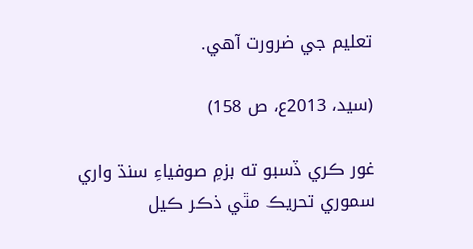تعليم جي ضرورت آهي.

(سيد، 2013ع، ص 158)

غور ڪري ڏسبو ته بزمِ صوفياءِ سنڌ واري سموري تحريڪ مٿي ذڪر ڪيل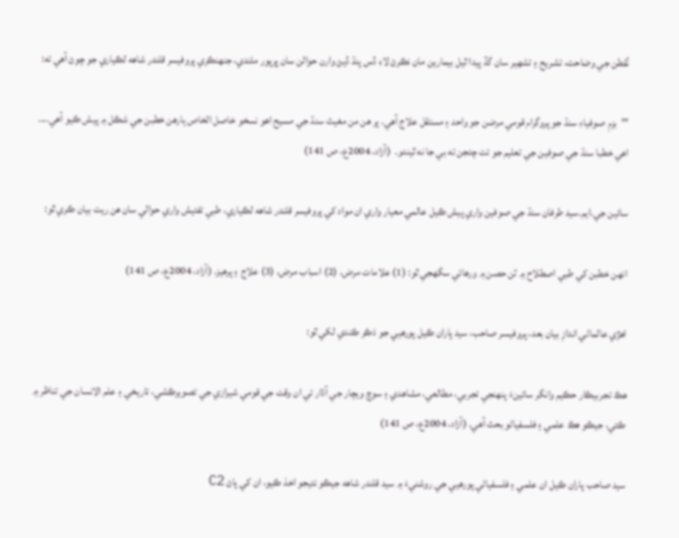نُقطن جي وضاحت، تشريح ۽ تشھير سان گڏ پيدا ٿيل بيمارين مان نڪرڻ لاءِ ڏس پنڌ ڏيڻ وارن حوالن سان ڀرپور ملندي، جنھنڪري پروفيسر قلندر شاهه لڪياري جو چوڻ آهي ته:

”’بزمِ صوفياءِ سنڌ جو پروگرام قومي مرضن جو واحد ۽ مستقل علاج آهي. پر هن من مغيث سنڌ جي مسيح اهو نسخو خاصل الخاص ٻارهن خطبن جي شڪل ۾ پيش ڪيو آهي.... اهي خطبا سنڌ جي صوفين جي تعليم جو تت چئجن ته بي جا نه ٿيندو.  (آزاد، 2004ع، ص 141)

سائين جي.ايم.سيد طرفان سنڌ جي صوفين واري پيش ڪيل عالمي معيار واري ان مواد کي پروفيسر قلندر شاهه لڪياري، طبي تفتيش واري حوالي سان هن ريت بيان ڪري ٿو:

انھن خطبن کي طبي اصطلاح ۾ ٽن حصن ۾ ورهائي سگهجي ٿو: (1) علامات مرض، (2) اسباب مرض، (3) علاج ۽ پرهيز. (آزاد، 2004ع، ص 141)

اهڙي عالماڻي اندازِ بيان بعد، پروفيسر صاحب، سيد پاران ڪيل پورهيي جو ذڪر ڪندي لکي ٿو:

هڪ تجربيڪار حڪيم وانگر سائينءَ پنھنجي تجربي، مطالعي، مشاهدي ۽ سوچ ويچار جي آڌار تي ان وقت جي قومي شيرازي جي تصويرڪشي، تاريخي ۽ علم الانسان جي تناظر ۾ ڪئي، جيڪو هڪ علمي ۽ فلسفياڻو بحث آهي. (آزاد، 2004ع، ص 141)

سيد صاحب پاران ڪيل ان علمي ۽ فلسفياڻي پورهيي جي روشنيءَ ۾ سيد قلندر شاهه جيڪو نتيجو اخذ ڪيو، ان کي پاڻ C2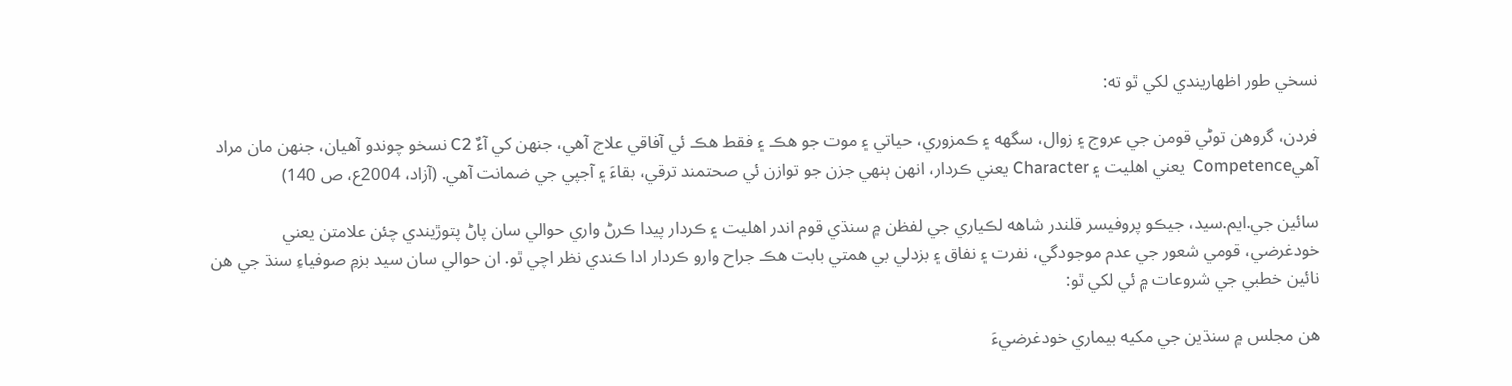نسخي طور اظھاريندي لکي ٿو ته:

فردن، گروهن توڻي قومن جي عروج ۽ زوال، سگهه ۽ ڪمزوري، حياتي ۽ موت جو هڪ ۽ فقط هڪ ئي آفاقي علاج آهي، جنھن کي آءٌ C2 نسخو چوندو آهيان، جنھن مان مراد آهيCompetence  يعني اهليت ۽ Character يعني ڪردار، انھن ٻنھي جزن جو توازن ئي صحتمند ترقي، بقاءَ ۽ آجپي جي ضمانت آهي. (آزاد، 2004ع، ص 140)

سائين جي.ايم.سيد، جيڪو پروفيسر قلندر شاهه لڪياري جي لفظن ۾ سنڌي قوم اندر اهليت ۽ ڪردار پيدا ڪرڻ واري حوالي سان پاڻ پتوڙيندي چئن علامتن يعني خودغرضي، قومي شعور جي عدم موجودگي، نفرت ۽ نفاق ۽ بزدلي بي همتي بابت هڪ جراح وارو ڪردار ادا ڪندي نظر اچي ٿو. ان حوالي سان سيد بزمِ صوفياءِ سنڌ جي هن نائين خطبي جي شروعات ۾ ئي لکي ٿو:

هن مجلس ۾ سنڌين جي مکيه بيماري خودغرضيءَ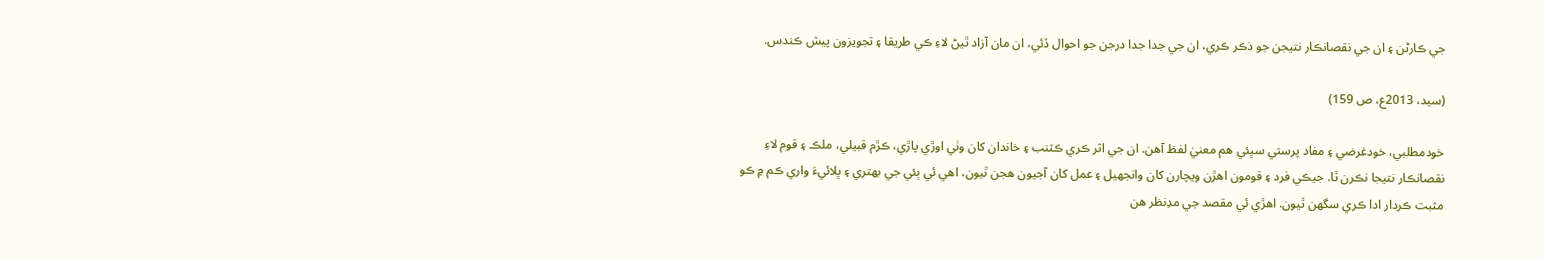جي ڪارڻن ۽ ان جي نقصانڪار نتيجن جو ذڪر ڪري، ان جي جدا جدا درجن جو احوال ڏئي، ان مان آزاد ٿيڻ لاءِ ڪي طريقا ۽ تجويزون پيش ڪندس.

(سيد، 2013ع، ص 159)

خودمطلبي، خودغرضي ۽ مفاد پرستي سڀئي هم معنيٰ لفظ آهن. ان جي اثر ڪري ڪٽنب ۽ خاندان کان وٺي اوڙي پاڙي، ڪڙم قبيلي، ملڪ ۽ قوم لاءِ نقصانڪار نتيجا نڪرن ٿا. جيڪي فرد ۽ قومون اهڙن ويچارن کان وانجهيل ۽ عمل کان آجيون هجن ٿيون، اهي ئي ٻئي جي بھتري ۽ ڀلائيءَ واري ڪم ۾ ڪو مثبت ڪردار ادا ڪري سگهن ٿيون. اهڙي ئي مقصد جي مدِنظر هن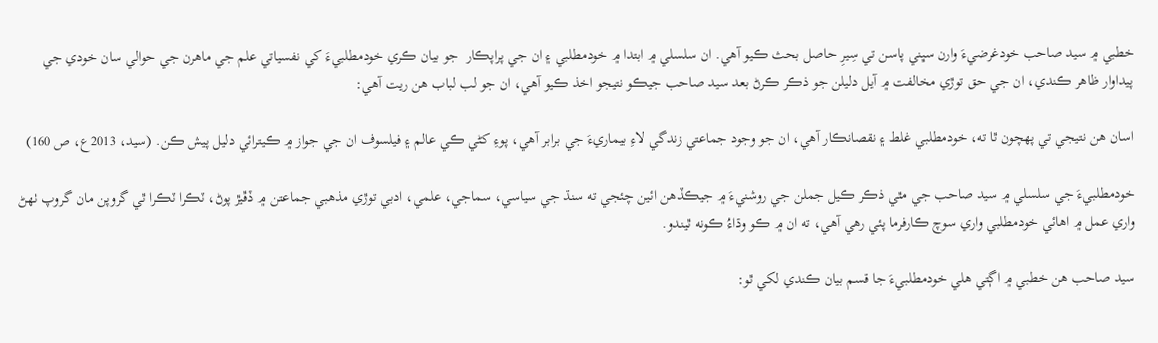خطبي ۾ سيد صاحب خودغرضيءَ وارن سڀني پاسن تي سِيرِ حاصل بحث ڪيو آهي. ان سلسلي ۾ ابتدا ۾ خودمطلبي ۽ ان جي پراپڪار  جو بيان ڪري خودمطلبيءَ کي نفسياتي علم جي ماهرن جي حوالي سان خودي جي پيداوار ظاهر ڪندي، ان جي حق توڙي مخالفت ۾ آيل دليلن جو ذڪر ڪرڻ بعد سيد صاحب جيڪو نتيجو اخذ ڪيو آهي، ان جو لب لباب هن ريت آهي:

اسان هن نتيجي تي پھچون ٿا ته، خودمطلبي غلط ۽ نقصانڪار آهي، ان جو وجود جماعتي زندگي لاءِ بيماريءَ جي برابر آهي، پوءِ کڻي ڪي عالم ۽ فيلسوف ان جي جواز ۾ ڪيترائي دليل پيش ڪن. (سيد، 2013ع، ص 160)

خودمطلبيءَ جي سلسلي ۾ سيد صاحب جي مٿي ذڪر ڪيل جملن جي روشنيءَ ۾ جيڪڏهن ائين چئجي ته سنڌ جي سياسي، سماجي، علمي، ادبي توڙي مذهبي جماعتن ۾ ڏڦيڙ پوڻ، ٽڪرا ٽڪرا ٿي گروپن مان گروپ ٺھڻ واري عمل ۾ اهائي خودمطلبي واري سوچ ڪارفرما پئي رهي آهي، ته ان ۾ ڪو وڌاءُ ڪونه ٿيندو.

سيد صاحب هن خطبي ۾ اڳتي هلي خودمطلبيءَ جا قسم بيان ڪندي لکي ٿو: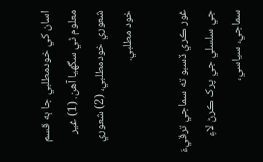اسان کي خودمطلبي جا ٻه قسم معلوم ٿي سگهيا آهن. (1) غير شعوري خودمطلبي، (2) شعوري خود مطلبي.

غور ڪري ڏسبو ته سماجي ترقيءَ جي سلسلي جي پرک ڪرڻ لاءِ سماجي، سياسي،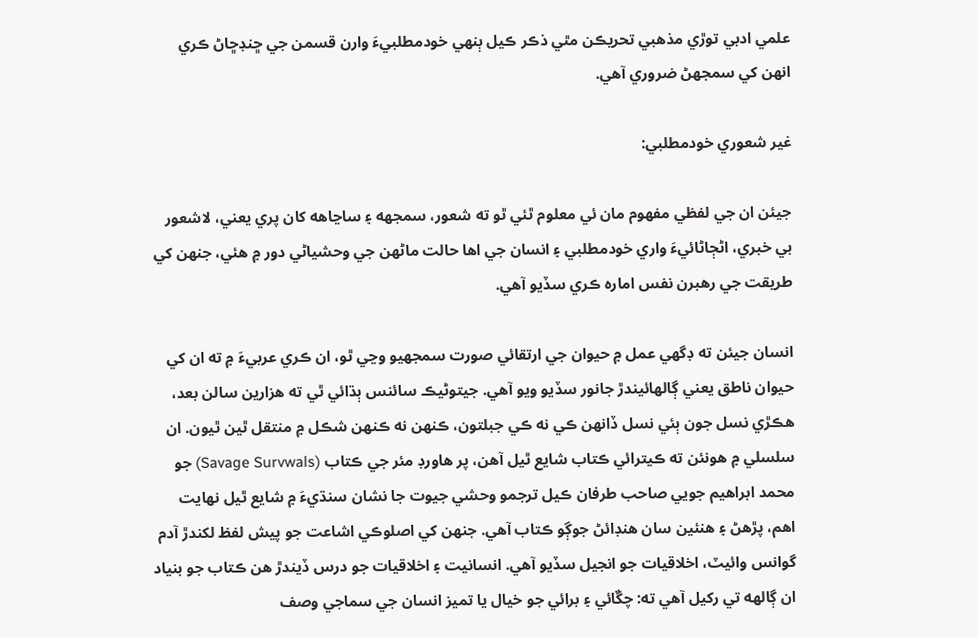علمي ادبي توڙي مذهبي تحريڪن مٿي ذڪر ڪيل ٻنھي خودمطلبيءَ وارن قسمن جي ڇنڊڇاڻ ڪري انھن کي سمجهڻ ضروري آهي.

غير شعوري خودمطلبي:

جيئن ان جي لفظي مفھوم مان ئي معلوم ٿئي ٿو ته شعور، سمجهه ۽ ساڃاهه کان پري يعني، لاشعور بي خبري، اڻڄاڻائيءَ واري خودمطلبي ۽ انسان جي اها حالت ماڻھن جي وحشياڻي دور ۾ هئي، جنھن کي طريقت جي رهبرن نفس اماره ڪري سڏيو آهي.

انسان جيئن ته ڊگهي عمل ۾ حيوان جي ارتقائي صورت سمجهيو وڃي ٿو، ان ڪري عربيءَ ۾ ته ان کي حيوان ناطق يعني ڳالھائيندڙ جانور سڏيو ويو آهي. جيتوڻيڪ سائنس ٻڌائي ٿي ته هزارين سالن بعد، هڪڙي نسل جون ٻئي نسل ڏانھن ڪي نه ڪي جبلتون، ڪنھن نه ڪنھن شڪل ۾ منتقل ٿين ٿيون. ان سلسلي ۾ هونئن ته ڪيترائي ڪتاب شايع ٿيل آهن، پر هاورڊ مئر جي ڪتاب (Savage Survwals) جو محمد ابراهيم جويي صاحب طرفان ڪيل ترجمو وحشي جيوت جا نشان سنڌيءَ ۾ شايع ٿيل نھايت اهم، پڙهڻ ۽ هنئين سان هنڊائڻ جوڳو ڪتاب آهي. جنھن کي اصلوڪي اشاعت جو پيش لفظ لکندڙ آدم گوانس وائيٽ، اخلاقيات جو انجيل سڏيو آهي. انسانيت ۽ اخلاقيات جو درس ڏيندڙ هن ڪتاب جو بنياد ان ڳالھه تي رکيل آهي ته: چڱائي ۽ برائي جو خيال يا تميز انسان جي سماجي وصف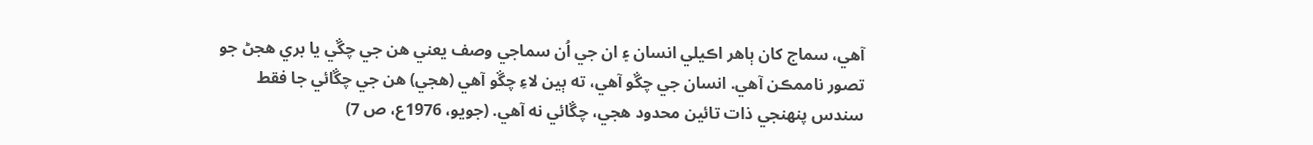آهي، سماج کان ٻاهر اڪيلي انسان ۽ ان جي اُن سماجي وصف يعني هن جي چڱي يا بري هجڻ جو تصور ناممڪن آهي. انسان جي چڱو آهي، ته ٻين لاءِ چڱو آهي (هجي) هن جي چڱائي جا فقط سندس پنھنجي ذات تائين محدود هجي، چڱائي نه آهي. (جويو، 1976ع، ص 7)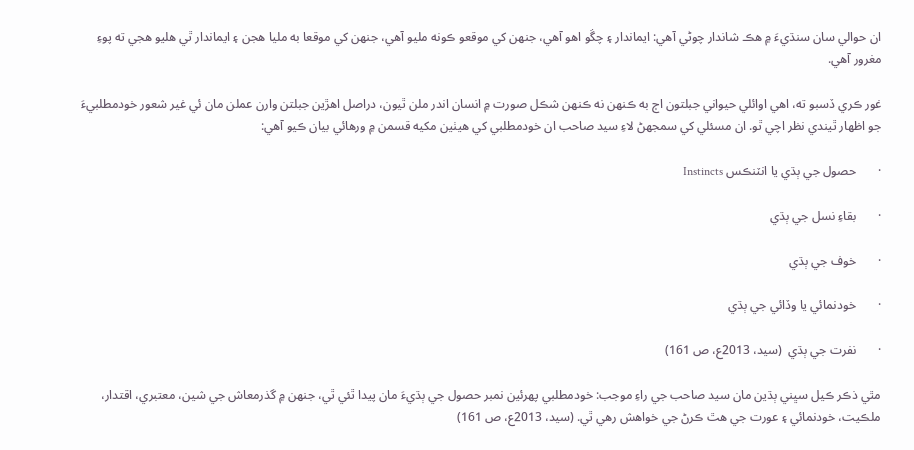ان حوالي سان سنڌيءَ ۾ هڪ شاندار چوڻي آهي: ايماندار ۽ چڱو اهو آهي، جنھن کي موقعو ڪونه مليو آهي، جنھن کي موقعا به مليا هجن ۽ ايماندار ٿي هليو هجي ته پوءِ مغرور آهي.

غور ڪري ڏسبو ته، اهي اوائلي حيواني جبلتون اڄ به ڪنھن نه ڪنھن شڪل صورت ۾ انسان اندر ملن ٿيون، دراصل اهڙين جبلتن وارن عملن مان ئي غير شعور خودمطلبيءَ جو اظھار ٿيندي نظر اچي ٿو. ان مسئلي کي سمجهڻ لاءِ سيد صاحب ان خودمطلبي کي هيٺين مکيه قسمن ۾ ورهائي بيان ڪيو آهي:

·       حصول جي ٻڌي يا انٽنڪس Instincts

·       بقاءِ نسل جي ٻڌي

·       خوف جي ٻڌي

·       خودنمائي يا وڏائي جي ٻڌي

·       نفرت جي ٻڌي  (سيد، 2013ع، ص 161)

مٿي ذڪر ڪيل سڀني ٻڌين مان سيد صاحب جي راءِ موجب: خودمطلبي پھرئين نمبر حصول جي ٻڌيءَ مان پيدا ٿئي ٿي، جنھن ۾ گذرمعاش جي شين، معتبري، اقتدار، ملڪيت، خودنمائي ۽ عورت جي هٿ ڪرڻ جي خواهش رهي ٿي. (سيد، 2013ع، ص 161)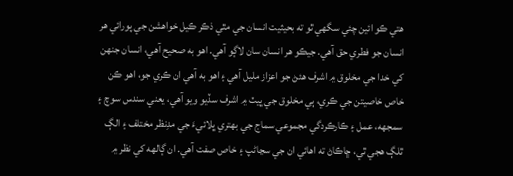هتي ڪو ائين چئي سگهي ٿو ته بحيثيت انسان جي مٿي ذڪر ڪيل خواهشن جي پورائي هر انسان جو فطري حق آهي. جيڪو هر انسان سان لاڳو آهي. اهو به صحيح آهي، انسان جنھن کي خدا جي مخلوق ۾ اشرف هئڻ جو اعزاز مليل آهي ۽ اهو به آهي ان ڪري جو، اهو ڪن خاص خاصيتن جي ڪري، ٻي مخلوق جي ڀيٽ ۾ اشرف سڏيو ويو آهي، يعني سندس سوچ ۽ سمجهه، عمل ۽ ڪارڪردگي مجموعي سماج جي بھتري ڀلائيءَ جي مدِنظر مختلف ۽ الڳ ٿلڳ هجي ٿي، ڇاڪاڻ ته اهائي ان جي سڃاڻپ ۽ خاص صفت آهي. ان ڳالھه کي نظر ۾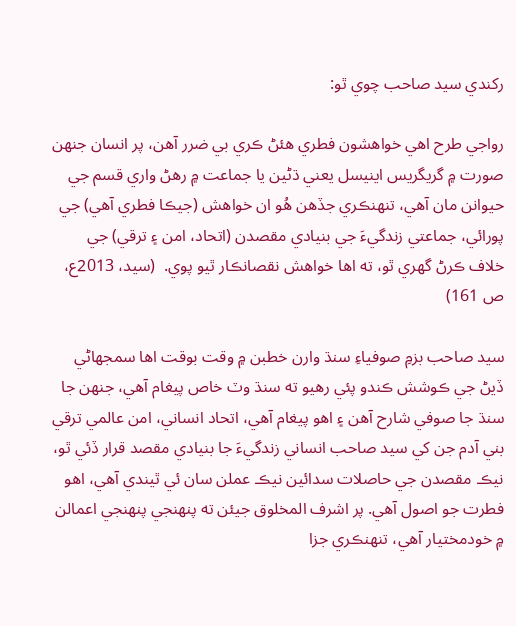رکندي سيد صاحب چوي ٿو:

رواجي طرح اهي خواهشون فطري هئڻ ڪري بي ضرر آهن، پر انسان جنھن صورت ۾ گريگريس اينيسل يعني ڌڻين يا جماعت ۾ رهڻ واري قسم جي حيوانن مان آهي، تنھنڪري جڏهن هُو ان خواهش (جيڪا فطري آهي) جي پورائي، جماعتي زندگيءَ جي بنيادي مقصدن (اتحاد، امن ۽ ترقي) جي خلاف ڪرڻ گهري ٿو، ته اها خواهش نقصانڪار ٿيو پوي.  (سيد، 2013ع، ص 161)

سيد صاحب بزمِ صوفياءِ سنڌ وارن خطبن ۾ وقت بوقت اها سمجهاڻي ڏيڻ جي ڪوشش ڪندو پئي رهيو ته سنڌ وٽ خاص پيغام آهي، جنھن جا سنڌ جا صوفي شارح آهن ۽ اهو پيغام آهي، اتحاد انساني، امن عالمي ترقي بني آدم جن کي سيد صاحب انساني زندگيءَ جا بنيادي مقصد قرار ڏئي ٿو، نيڪ مقصدن جي حاصلات سدائين نيڪ عملن سان ئي ٿيندي آهي، اهو فطرت جو اصول آهي. پر اشرف المخلوق جيئن ته پنھنجي پنھنجي اعمالن ۾ خودمختيار آهي، تنھنڪري جزا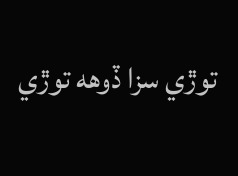توڙي سزا ڏوهه توڙي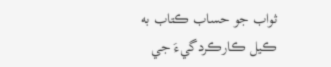ثواب جو حساب ڪتاب به ڪيل ڪارڪردگيءَ جي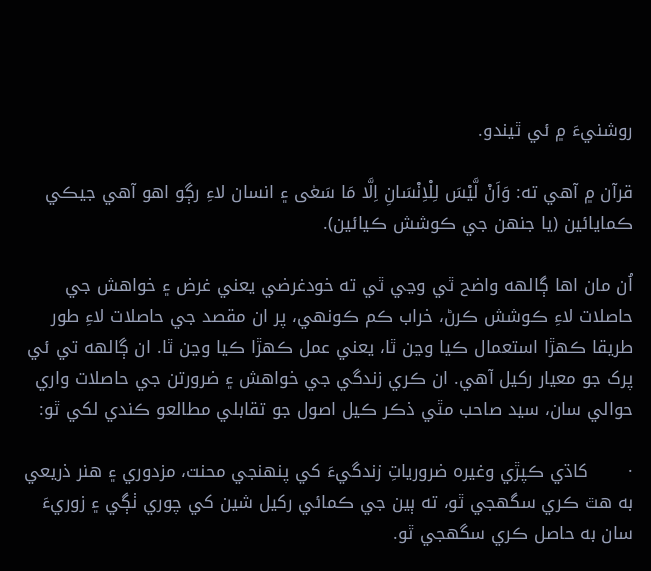روشنيءَ ۾ ئي ٿيندو.

قرآن ۾ آهي ته: وَاَنْ لَّيْسَ لِلْاِنْسَانِ اِلَّا مَا سَعٰى ۽ انسان لاءِ رڳو اهو آهي جيڪي ڪمايائين (يا جنھن جي ڪوشش ڪيائين).

اُن مان اها ڳالھه واضح ٿي وڃي ٿي ته خودغرضي يعني غرض ۽ خواهش جي حاصلات لاءِ ڪوشش ڪرڻ، خراب ڪم ڪونھي، پر ان مقصد جي حاصلات لاءِ طور طريقا ڪھڙا استعمال ڪيا وڃن ٿا، يعني عمل ڪھڙا ڪيا وڃن ٿا. ان ڳالھه تي ئي پرک جو معيار رکيل آهي. ان ڪري زندگي جي خواهش ۽ ضرورتن جي حاصلات واري حوالي سان، سيد صاحب مٿي ذڪر ڪيل اصول جو تقابلي مطالعو ڪندي لکي ٿو:

·       کاڌي ڪپڙي وغيره ضرورياتِ زندگيءَ کي پنھنجي محنت، مزدوري ۽ هنر ذريعي به هٿ ڪري سگهجي ٿو، ته ٻين جي ڪمائي رکيل شين کي چوري ٺڳي ۽ زوريءَ سان به حاصل ڪري سگهجي ٿو.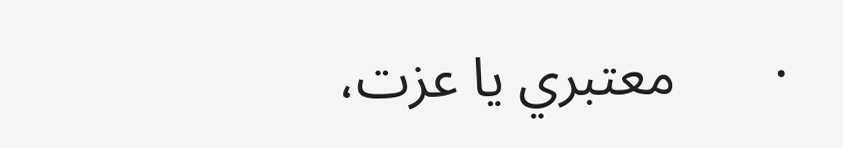·       معتبري يا عزت،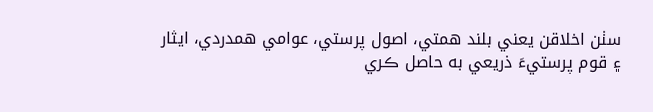سٺن اخلاقن يعني بلند همتي، اصول پرستي، عوامي همدردي، ايثار ۽ قوم پرستيءَ ذريعي به حاصل ڪري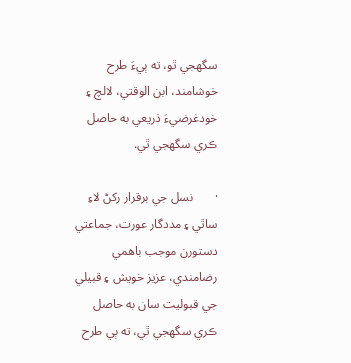سگهجي ٿو، ته ٻيءَ طرح خوشامند، ابن الوقتي، لالچ ۽ خودغرضيءَ ذريعي به حاصل ڪري سگهجي ٿي.

·       نسل جي برقرار رکڻ لاءِ ساٿي ۽ مددگار عورت، جماعتي دستورن موجب باهمي رضامندي، عزيز خويش ۽ قبيلي جي قبوليت سان به حاصل ڪري سگهجي ٿي، ته ٻي طرح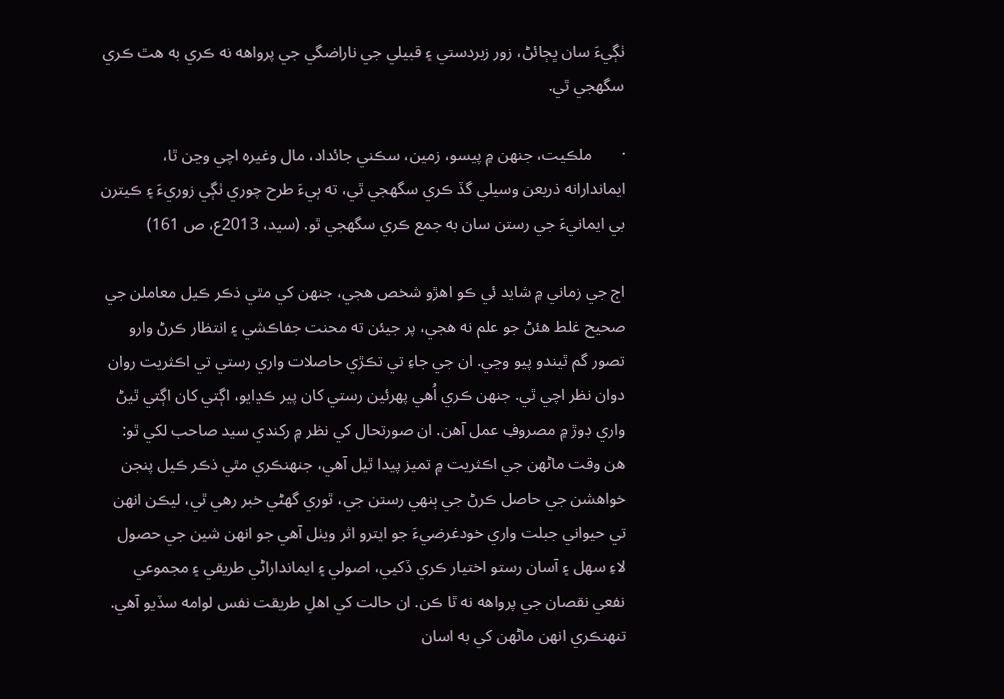ٺڳيءَ سان ڀڄائڻ، زور زبردستي ۽ قبيلي جي ناراضگي جي پرواهه نه ڪري به هٿ ڪري سگهجي ٿي.

·       ملڪيت، جنھن ۾ پيسو، زمين، سڪني جائداد، مال وغيره اچي وڃن ٿا، ايماندارانه ذريعن وسيلي گڏ ڪري سگهجي ٿي، ته ٻيءَ طرح چوري ٺڳي زوريءَ ۽ ڪيترن بي ايمانيءَ جي رستن سان به جمع ڪري سگهجي ٿو. (سيد، 2013ع، ص 161)

اڄ جي زماني ۾ شايد ئي ڪو اهڙو شخص هجي، جنھن کي مٿي ذڪر ڪيل معاملن جي صحيح غلط هئڻ جو علم نه هجي، پر جيئن ته محنت جفاڪشي ۽ انتظار ڪرڻ وارو تصور گم ٿيندو پيو وڃي. ان جي جاءِ تي تڪڙي حاصلات واري رستي تي اڪثريت روان دوان نظر اچي ٿي. جنھن ڪري اُهي پھرئين رستي کان پير ڪڍايو، اڳتي کان اڳتي ٿيڻ واري ڊوڙ ۾ مصروفِ عمل آهن. ان صورتحال کي نظر ۾ رکندي سيد صاحب لکي ٿو: هن وقت ماڻھن جي اڪثريت ۾ تميز پيدا ٿيل آهي، جنھنڪري مٿي ذڪر ڪيل پنجن خواهشن جي حاصل ڪرڻ جي ٻنھي رستن جي، ٿوري گهڻي خبر رهي ٿي، ليڪن انھن تي حيواني جبلت واري خودغرضيءَ جو ايترو اثر ويٺل آهي جو انھن شين جي حصول لاءِ سھل ۽ آسان رستو اختيار ڪري ڏکيي، اصولي ۽ ايمانداراڻي طريقي ۽ مجموعي نفعي نقصان جي پرواهه نه ٿا ڪن. ان حالت کي اهلِ طريقت نفس لوامه سڏيو آهي. تنھنڪري انھن ماڻھن کي به اسان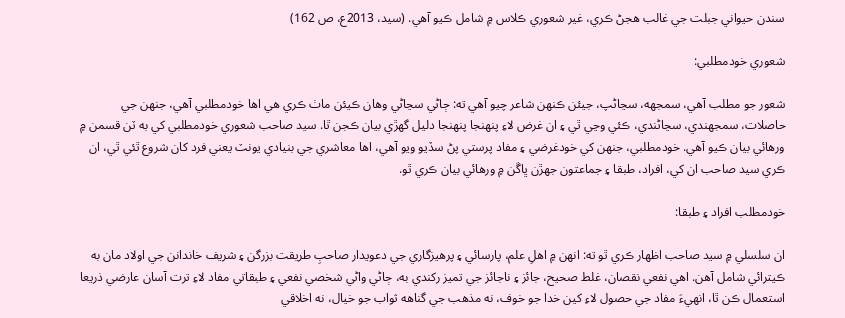سندن حيواني جبلت جي غالب هجڻ ڪري، غير شعوري ڪلاس ۾ شامل ڪيو آهي. (سيد، 2013ع، ص 162)

شعوري خودمطلبي:

شعور جو مطلب آهي، سمجهه، سڃاڻپ، جيئن ڪنھن شاعر چيو آهي ته: ڄاڻي سڃاڻي وهان ڪيئن ماٺ ڪري هي اها خودمطلبي آهي، جنھن جي حاصلات، سمجهندي، سڃاڻندي، ڪئي وڃي ٿي ۽ ان غرض لاءِ پنھنجا پنھنجا دليل گهڙي بيان ڪجن ٿا. سيد صاحب شعوري خودمطلبي کي به ٽن قسمن ۾ ورهائي بيان ڪيو آهي. خودمطلبي، جنھن کي خودغرضي ۽ مفاد پرستي پڻ سڏيو ويو آهي، اها معاشري جي بنيادي يونٽ يعني فرد کان شروع ٿئي ٿي، ان ڪري سيد صاحب ان کي، افراد، طبقا ۽ جماعتون جھڙن ڀاڱن ۾ ورهائي بيان ڪري ٿو.

خودمطلب افراد ۽ طبقا:

ان سلسلي ۾ سيد صاحب اظھار ڪري ٿو ته: انھن ۾ اهلِ علم، پارسائي ۽ پرهيزگاري جي دعويدار صاحبِ طريقت بزرگن ۽ شريف خاندانن جي اولاد مان به ڪيترائي شامل آهن. اهي نفعي نقصان، غلط صحيح، جائز ۽ ناجائز جي تميز رکندي به، ڄاڻي واڻي شخصي نفعي ۽ طبقاتي مفاد لاءِ ترت آسان عارضي ذريعا استعمال ڪن ٿا، انھيءَ مفاد جي حصول لاءِ کين خدا جو خوف، نه مذهب جي گناهه ثواب جو خيال، نه اخلاقي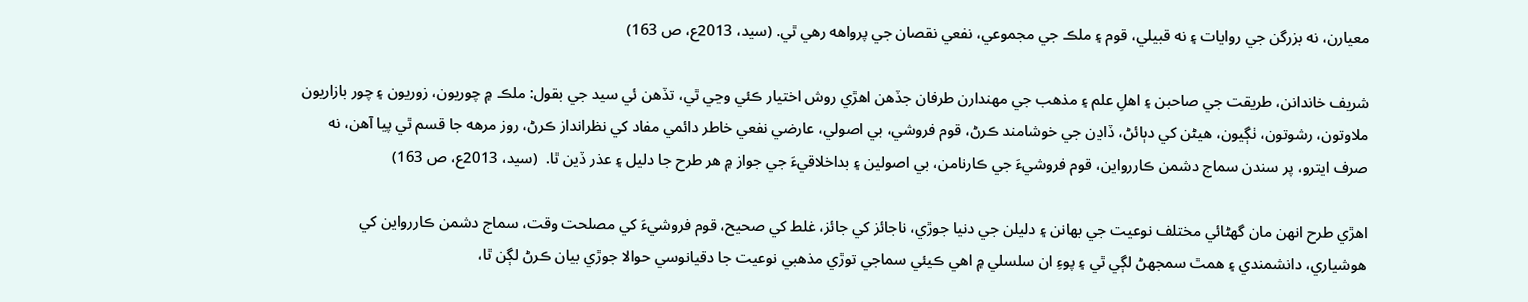معيارن، نه بزرگن جي روايات ۽ نه قبيلي، قوم ۽ ملڪ جي مجموعي، نفعي نقصان جي پرواهه رهي ٿي. (سيد، 2013ع، ص 163)

شريف خاندانن، طريقت جي صاحبن ۽ اهلِ علم ۽ مذهب جي مھندارن طرفان جڏهن اهڙي روش اختيار ڪئي وڃي ٿي، تڏهن ئي سيد جي بقول: ملڪ ۾ چوريون، زوريون ۽ چور بازاريون ملاوتون، رشوتون، ٺڳيون، هيڻن کي دٻائڻ، ڏاڍن جي خوشامند ڪرڻ، قوم فروشي، بي اصولي، عارضي نفعي خاطر دائمي مفاد کي نظرانداز ڪرڻ، روز مرهه جا قسم ٿي پيا آهن، نه صرف ايترو، پر سندن سماج دشمن ڪاررواين، قوم فروشيءَ جي ڪارنامن، بي اصولين ۽ بداخلاقيءَ جي جواز ۾ هر طرح جا دليل ۽ عذر ڏين ٿا.  (سيد، 2013ع، ص 163)

اهڙي طرح انھن مان گهڻائي مختلف نوعيت جي بھانن ۽ دليلن جي دنيا جوڙي، ناجائز کي جائز، غلط کي صحيح، قوم فروشيءَ کي مصلحت وقت، سماج دشمن ڪاررواين کي هوشياري، دانشمندي ۽ همٿ سمجهڻ لڳي ٿي ۽ پوءِ ان سلسلي ۾ اهي ڪيئي سماجي توڙي مذهبي نوعيت جا دقيانوسي حوالا جوڙي بيان ڪرڻ لڳن ٿا،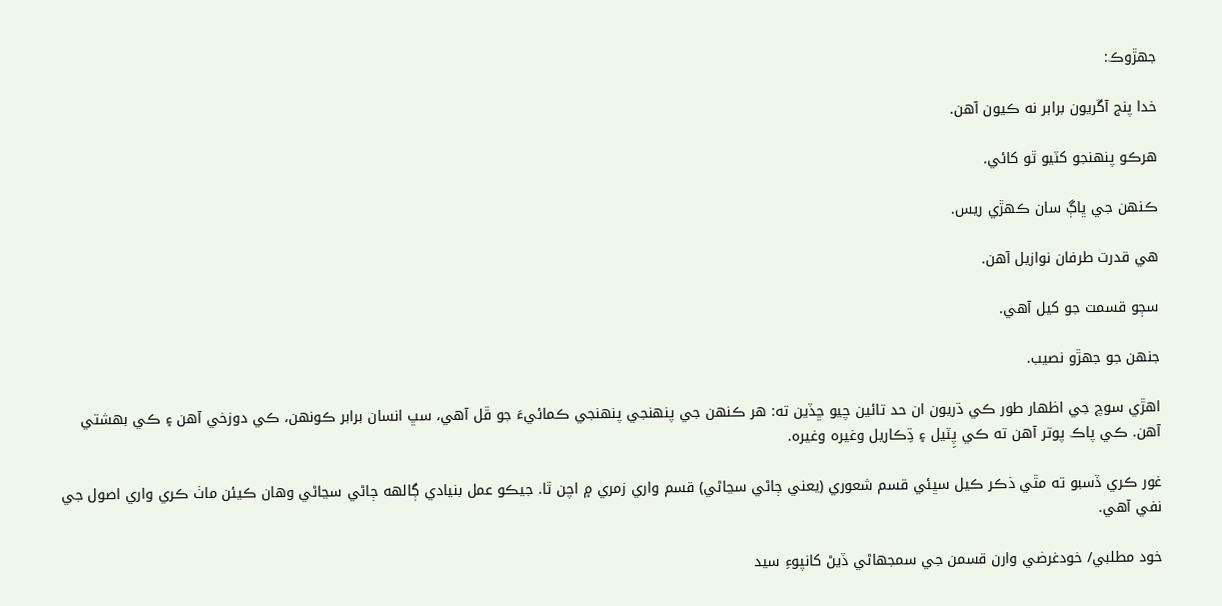جھڙوڪ:

خدا پنج آڱريون برابر نه ڪيون آهن.

هرڪو پنھنجو کٽيو ٿو کائي.

ڪنھن جي ڀاڳ سان ڪھڙي ريس.

هي قدرت طرفان نوازيل آهن.

سڄو قسمت جو کيل آهي.

جنھن جو جھڙو نصيب.

اهڙي سوچ جي اظھار طور ڪي ڌريون ان حد تائين چيو ڇڏين ته: هر ڪنھن جي پنھنجي پنھنجي ڪمائيءَ جو ڦل آهي، سڀ انسان برابر ڪونھن، ڪي دوزخي آهن ۽ ڪي بھشتي آهن. ڪي پاڪ پوتر آهن ته ڪي پِٽيل ۽ ڌِڪاريل وغيره وغيره.

غور ڪري ڏسبو ته مٿي ذڪر ڪيل سڀئي قسم شعوري (يعني ڄاڻي سڃاڻي) قسم واري زمري ۾ اچن ٿا. جيڪو عمل بنيادي ڳالھه ڄاڻي سڃاڻي وهان ڪيئن ماٺ ڪري واري اصول جي نفي آهي.

خود مطلبي/ خودغرضي وارن قسمن جي سمجهاڻي ڏيڻ کانپوءِ سيد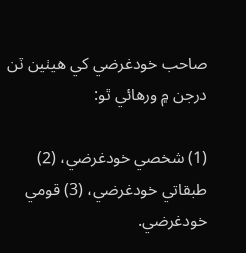صاحب خودغرضي کي هيٺين ٽن درجن ۾ ورهائي ٿو:

(1) شخصي خودغرضي، (2) طبقاتي خودغرضي، (3) قومي خودغرضي.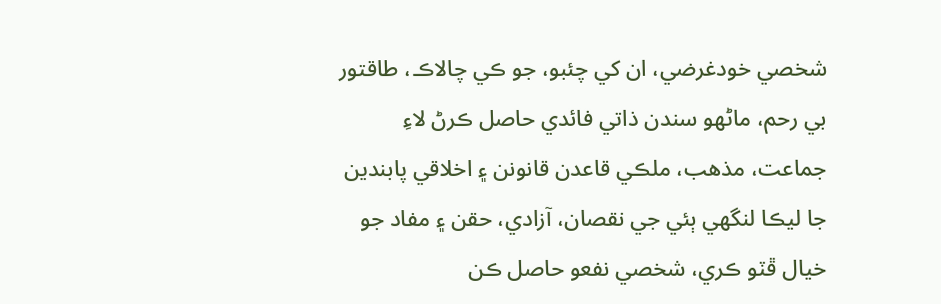شخصي خودغرضي، ان کي چئبو، جو ڪي چالاڪ، طاقتور بي رحم، ماڻھو سندن ذاتي فائدي حاصل ڪرڻ لاءِ جماعت، مذهب، ملڪي قاعدن قانونن ۽ اخلاقي پابندين جا ليڪا لنگهي ٻئي جي نقصان، آزادي، حقن ۽ مفاد جو خيال ڦٽو ڪري، شخصي نفعو حاصل ڪن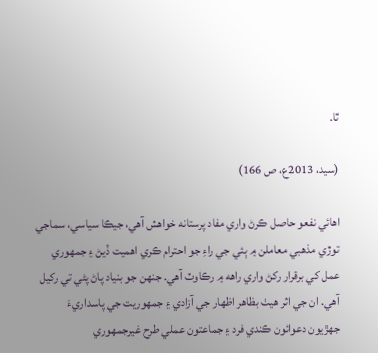ٿا.

(سيد، 2013ع، ص 166)

اهائي نفعو حاصل ڪرڻ واري مفاد پرستانه خواهش آهي، جيڪا سياسي، سماجي توڙي مذهبي معاملن ۾ ٻئي جي راءِ جو احترام ڪري اهميت ڏيڻ ۽ جمھوري عمل کي برقرار رکڻ واري راهه ۾ رڪاوٽ آهي. جنھن جو بنياد پاڻ پڻي تي رکيل آهي. ان جي اثر هيٺ بظاهر اظھار جي آزادي ۽ جمھوريت جي پاسداريءَ جھڙيون دعوائون ڪندي فرد ۽ جماعتون عملي طرح غيرجمھوري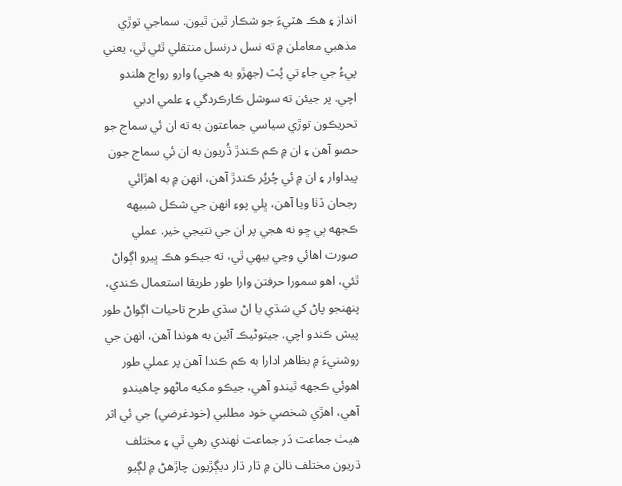انداز ۽ هڪ هٽيءَ جو شڪار ٿين ٿيون. سماجي توڙي مذهبي معاملن ۾ ته نسل درنسل منتقلي ٿئي ٿي، يعني پيءُ جي جاءِ تي پُٽ (جھڙو به هجي) وارو رواج هلندو اچي. پر جيئن ته سوشل ڪارڪردگي ۽ علمي ادبي تحريڪون توڙي سياسي جماعتون به ته ان ئي سماج جو حصو آهن ۽ ان ۾ ڪم ڪندڙ ڌُريون به ان ئي سماج جون پيداوار ۽ ان ۾ ئي چُرپُر ڪندڙ آهن، انھن ۾ به اهڙائي رجحان ڏٺا ويا آهن، ڀلي پوءِ انھن جي شڪل شبيهه ڪجهه ٻي ڇو نه هجي پر ان جي نتيجي خير. عملي صورت اهائي وڃي بيھي ٿي، ته جيڪو هڪ ڀيرو اڳواڻ ٿئي، اهو سمورا حرفتن وارا طور طريقا استعمال ڪندي، پنھنجو پاڻ کي سَڌي يا اڻ سڌي طرح تاحيات اڳواڻ طور پيش ڪندو اچي. جيتوڻيڪ آئين به هوندا آهن، انھن جي روشنيءَ ۾ بظاهر ادارا به ڪم ڪندا آهن پر عملي طور اهوئي ڪجهه ٿيندو آهي، جيڪو مکيه ماڻھو چاهيندو آهي، اهڙي شخصي خود مطلبي (خودغرضي) جي ئي اثر هيٺ جماعت دَر جماعت ٺھندي رهي ٿي ۽ مختلف ڌريون مختلف نالن ۾ ڌار ڌار ديڳڙيون چاڙهڻ ۾ لڳيو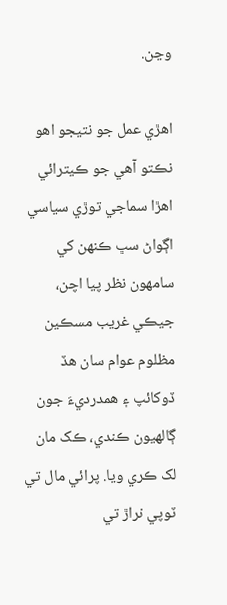وڃن.

اهڙي عمل جو نتيجو اهو نڪتو آهي جو ڪيترائي اهڙا سماجي توڙي سياسي اڳواڻ سڀ ڪنھن کي سامھون نظر پيا اچن، جيڪي غريب مسڪين مظلوم عوام سان هڏ ڏوکائپ ۽ همدرديءَ جون ڳالھيون ڪندي، ڪک مان لک ڪري ويا. پرائي مال تي ٽوپي نراڙ تي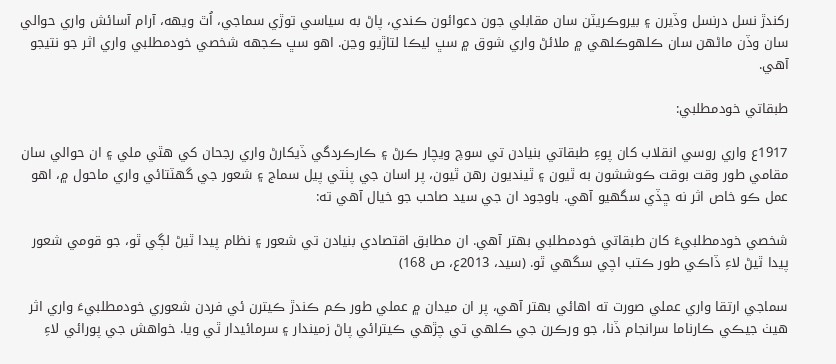رکندڙ نسل درنسل وڏيرن ۽ بيروڪريٽن سان مقابلي جون دعوائون ڪندي، پاڻ به سياسي توڙي سماجي، اُٿ ويھه، آرام آسائش واري حوالي سان وڏن ماڻھن سان ڪلھوڪلھي ۾ ملائڻ واري شوق ۾ سڀ ليڪا لتاڙيو وڃن. اهو سڀ ڪجهه شخصي خودمطلبي واري اثر جو نتيجو آهي.

طبقاتي خودمطلبي:

1917ع واري روسي انقلاب کان پوءِ طبقاتي بنيادن تي سوچ ويچار ڪرڻ ۽ ڪارڪردگي ڏيکارڻ واري رجحان کي هٿي ملي ۽ ان حوالي سان مقامي طور وقت بوقت ڪوششون به ٿيون ۽ ٿينديون رهن ٿيون، پر اسان جي پٺتي پيل سماج ۽ شعور جي گهٽتائي واري ماحول ۾، اهو عمل ڪو خاص اثر نه ڇڏي سگهيو آهي. باوجود ان جي سيد صاحب جو خيال آهي ته:

شخصي خودمطلبيءَ کان طبقاتي خودمطلبي بھتر آهي. ان مطابق اقتصادي بنيادن تي شعور ۽ نظام پيدا ٿيڻ لڳي ٿو، جو قومي شعور پيدا ٿيڻ لاءِ ڏاڪي طور ڪتب اچي سگهي ٿو. (سيد، 2013ع، ص 168)

سماجي ارتقا واري عملي صورت ته اهائي بھتر آهي، پر ان ميدان ۾ عملي طور ڪم ڪندڙ ڪيترن ئي فردن شعوري خودمطلبيءَ واري اثر هيٺ جيڪي ڪارناما سرانجام ڏنا، جو ورڪرن جي ڪلھي تي چڙهي ڪيترائي پاڻ زميندار ۽ سرمائيدار ٿي ويا. خواهش جي پورائي لاءِ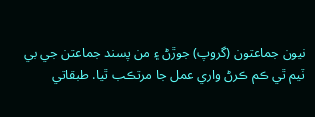نيون جماعتون (گروپ) جوڙڻ ۽ من پسند جماعتن جي بي ٽيم ٿي ڪم ڪرڻ واري عمل جا مرتڪب ٿيا. طبقاتي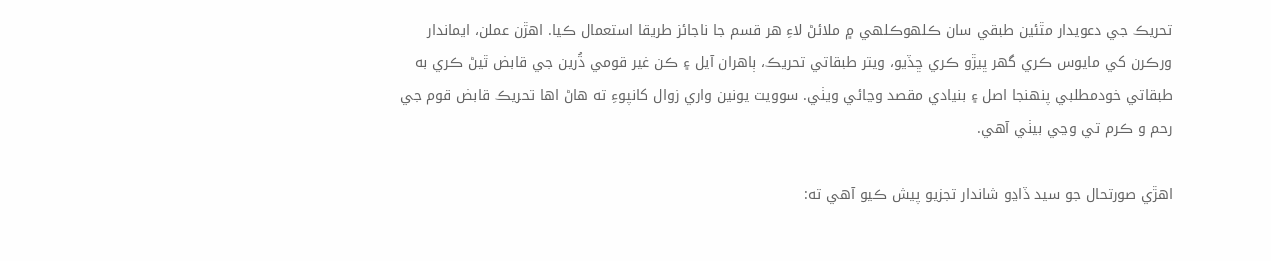تحريڪ جي دعويدار مٿئين طبقي سان ڪلھوڪلھي ۾ ملائڻ لاءِ هر قسم جا ناجائز طريقا استعمال ڪيا. اهڙن عملن، ايماندار ورڪرن کي مايوس ڪري گهر ڀيڙو ڪري ڇڏيو، ويتر طبقاتي تحريڪ، ٻاهران آيل ۽ ڪن غير قومي ڌُرين جي قابض ٿيڻ ڪري به طبقاتي خودمطلبي پنھنجا اصل ۽ بنيادي مقصد وڃائي ويٺي. سوويت يونين واري زوال کانپوءِ ته هاڻ اها تحريڪ قابض قوم جي رحم و ڪرم تي وڃي بيٺي آهي.

اهڙي صورتحال جو سيد ڏاڍو شاندار تجزيو پيش ڪيو آهي ته: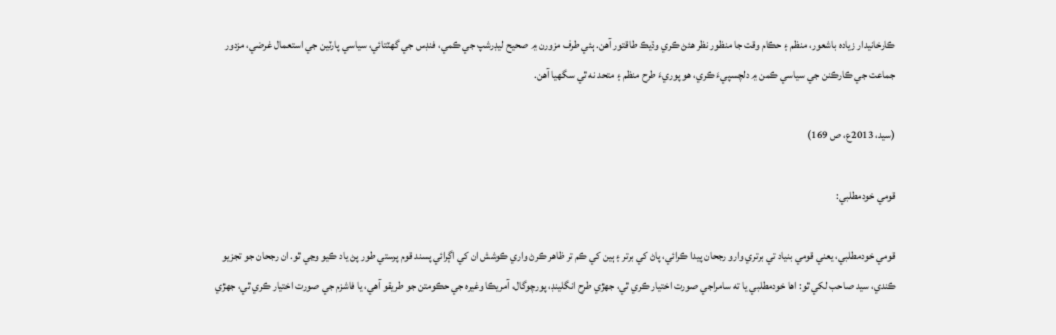ڪارخانيدار زياده باشعور، منظم ۽ حڪام وقت جا منظور نظر هئڻ ڪري وڌيڪ طاقتور آهن. ٻئي طرف مزورن ۾ صحيح ليڊرشپ جي ڪمي، فنڊس جي گهٽتائي، سياسي پارٽين جي استعمال غرضي، مزدور جماعت جي ڪارڪنن جي سياسي ڪمن ۾ دلچسپيءَ ڪري، هو پوريءَ طرح منظم ۽ متحد نه ٿي سگهيا آهن.

(سيد، 2013ع، ص 169)

قومي خودمطلبي:

قومي خودمطلبي، يعني قومي بنياد تي برتري وارو رجحان پيدا ڪرائي، پاڻ کي برتر ۽ ٻين کي ڪم تر ظاهر ڪرڻ واري ڪوشش ان کي اڳرائي پسند قوم پرستي طور پڻ ياد ڪيو وڃي ٿو. ان رجحان جو تجزيو ڪندي، سيد صاحب لکي ٿو: اها خودمطلبي يا ته سامراجي صورت اختيار ڪري ٿي، جھڙي طرح انگلينڊ، پورچوگال، آمريڪا وغيره جي حڪومتن جو طريقو آهي، يا فاشزم جي صورت اختيار ڪري ٿي، جھڙي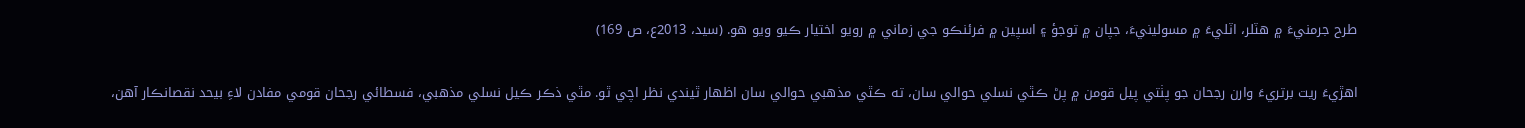طرح جرمنيءَ ۾ هٽلر، اٽليءَ ۾ مسولينيءَ، جپان ۾ توجؤ ۽ اسپين ۾ فرئنڪو جي زماني ۾ رويو اختيار ڪيو ويو هو. (سيد، 2013ع، ص 169)

اهڙيءَ ريت برتريءَ وارن رجحان جو پٺتي پيل قومن ۾ پڻ ڪٿي نسلي حوالي سان، ته ڪٿي مذهبي حوالي سان اظھار ٿيندي نظر اچي ٿو. مٿي ذڪر ڪيل نسلي مذهبي، فسطائي رجحان قومي مفادن لاءِ بيحد نقصانڪار آهن،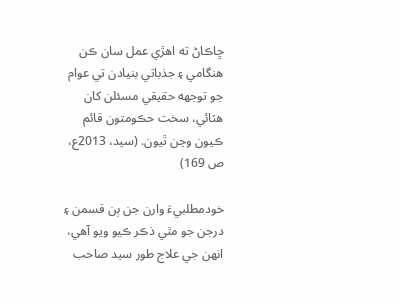ڇاڪاڻ ته اهڙي عمل سان ڪن هنگامي ۽ جذباتي بنيادن تي عوام جو توجهه حقيقي مسئلن کان هٽائي، سخت حڪومتون قائم ڪيون وڃن ٿيون. (سيد، 2013ع، ص 169)

خودمطلبيءَ وارن جن ٻن قسمن ۽ درجن جو مٿي ذڪر ڪيو ويو آهي، انھن جي علاج طور سيد صاحب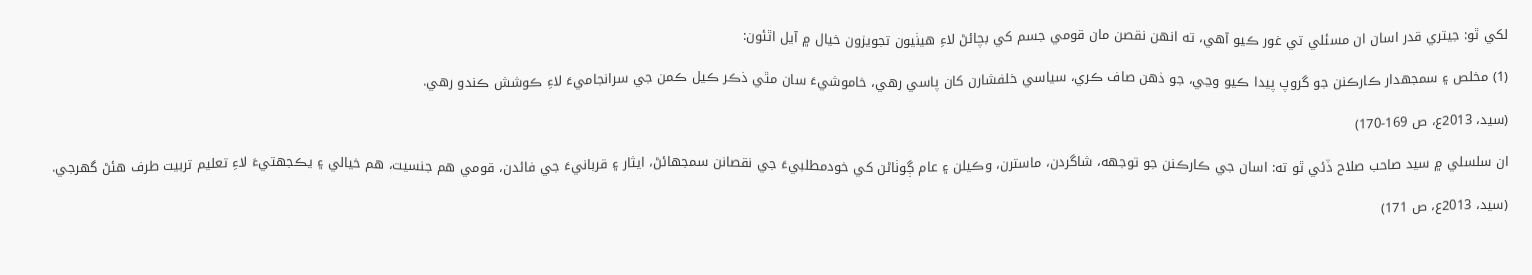لکي ٿو: جيتري قدر اسان ان مسئلي تي غور ڪيو آهي، ته انھن نقصن مان قومي جسم کي بچائڻ لاءِ هيٺيون تجويزون خيال ۾ آيل اٿئون:

(1) مخلص ۽ سمجهدار ڪارڪنن جو گروپ پيدا ڪيو وڃي، جو ذهن صاف ڪري، سياسي خلفشارن کان پاسي رهي، خاموشيءَ سان مٿي ذڪر ڪيل ڪمن جي سرانجاميءَ لاءِ ڪوشش ڪندو رهي.

(سيد، 2013ع، ص 169-170)

ان سلسلي ۾ سيد صاحب صلاح ڏئي ٿو ته: اسان جي ڪارڪنن جو توجهه، شاگردن، ماسترن، وڪيلن ۽ عام ڳوٺاڻن کي خودمطلبيءَ جي نقصانن سمجهائڻ، ايثار ۽ قربانيءَ جي فائدن، قومي هم جنسيت، هم خيالي ۽ يڪجھتيءَ لاءِ تعليم تربيت طرف هئڻ گهرجي.

(سيد، 2013ع، ص 171)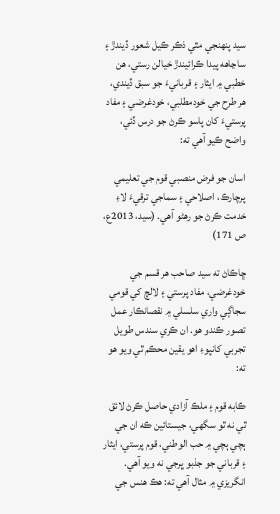سيد پنھنجي مٿي ذڪر ڪيل شعور ڏيندڙ ۽ ساڃاهه پيدا ڪرائيندڙ خيالن رستي، هن خطبي ۾ ايثار ۽ قربانيءَ جو سبق ڏيندي، هر طرح جي خودمطلبي، خودغرضي ۽ مفاد پرستيءَ کان پاسو ڪرڻ جو درس ڏئي، واضح ڪيو آهي ته:

اسان جو فرض منصبي قوم جي تعليمي پرچارڪ، اصلاحي ۽ سماجي ترقيءَ لاءِ خدمت ڪرڻ جو رهڻو آهي. (سيد، 2013ع، ص 171)

ڇاڪاڻ ته سيد صاحب هر قسم جي خودغرضي، مفاد پرستي ۽ لالچ کي قومي سجاڳي واري سلسلي ۾ نقصانڪار عمل تصور ڪندو هو. ان ڪري سندس طويل تجربي کانپوءِ اهو يقين محڪم ٿي ويو هو ته:

ڪابه قوم ۽ ملڪ آزادي حاصل ڪرڻ لائق ٿي نه ٿو سگهي، جيستائين ڪه ان جي ٻچي ٻچي ۾ حب الوطني، قوم پرستي، ايثار ۽ قرباني جو جذبو ڀرجي نه ويو آهي. انگريزي ۾ مثال آهي ته: هڪ هنس جي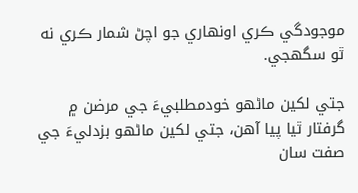موجودگي ڪري اونھاري جو اچڻ شمار ڪري نه ٿو سگهجي.

جتي لکين ماڻھو خودمطلبيءَ جي مرضن ۾ گرفتار ٿيا پيا آهن، جتي لکين ماڻھو بزدليءَ جي صفت سان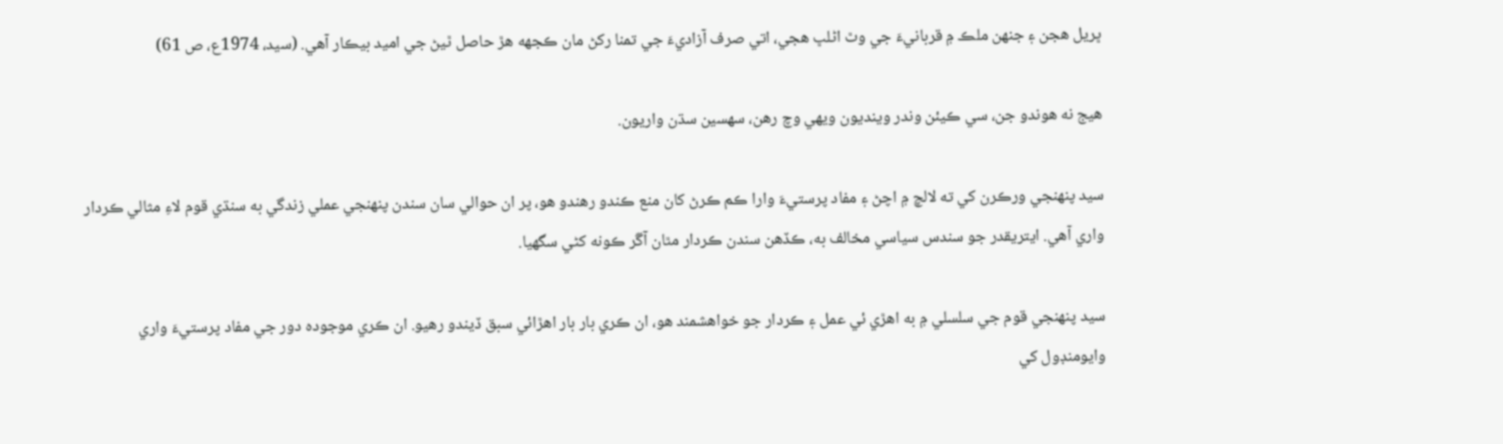ڀريل هجن ۽ جنھن ملڪ ۾ قربانيءَ جي وٿ اڻلڀ هجي، اتي صرف آزاديءَ جي تمنا رکڻ مان ڪجهه هڙ حاصل ٿيڻ جي اميد بيڪار آهي. (سيد، 1974ع، ص 61)

هيج نه هوندو جن، سي ڪيئن وندر وينديون ويھي وچ رهن، سھسين سڌن واريون.

سيد پنھنجي ورڪرن کي ته لالچ ۾ اچڻ ۽ مفاد پرستيءَ وارا ڪم ڪرڻ کان منع ڪندو رهندو هو، پر ان حوالي سان سندن پنھنجي عملي زندگي به سنڌي قوم لاءِ مثالي ڪردار واري آهي. ايتريقدر جو سندس سياسي مخالف به، ڪڏهن سندن ڪردار مٿان آڱر ڪونه کڻي سگهيا.

سيد پنھنجي قوم جي سلسلي ۾ به اهڙي ئي عمل ۽ ڪردار جو خواهشمند هو، ان ڪري بار بار اهڙائي سبق ڏيندو رهيو. ان ڪري موجوده دور جي مفاد پرستيءَ واري وايومنڊول کي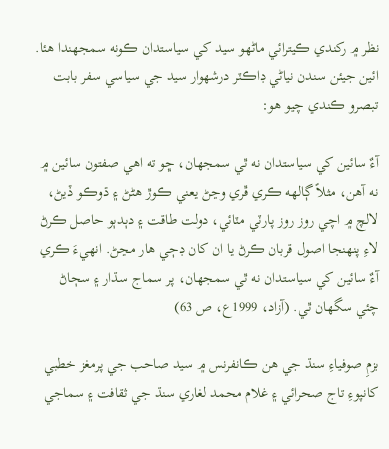نظر ۾ رکندي ڪيترائي ماڻھو سيد کي سياستدان ڪونه سمجهندا هئا. ائين جيئن سندن نياڻي ڊاڪٽر درشھوار سيد جي سياسي سفر بابت تبصرو ڪندي چيو هو:

آءٌ سائين کي سياستدان نه ٿي سمجهان، ڇو ته اهي صفتون سائين ۾ نه آهن، مثلاً ڳالھه ڪري ڦري وڃڻ يعني ڪوڙ هڻڻ ۽ ڌوڪو ڏيڻ، لالچ ۾ اچي روز روز پارٽي مٽائي، دولت طاقت ۽ دٻدٻو حاصل ڪرڻ لاءِ پنھنجا اصول قربان ڪرڻ يا ان کان ڊڄي هار مڃڻ. انھيءَ ڪري آءٌ سائين کي سياستدان نه ٿي سمجهان، پر سماج سڌار ۽ سڄاڻ چئي سگهان ٿي. (آزاد، 1999ع، ص 63)

بزمِ صوفياءِ سنڌ جي هن ڪانفرنس ۾ سيد صاحب جي پرمغز خطبي کانپوءِ تاج صحرائي ۽ غلام محمد لغاري سنڌ جي ثقافت ۽ سماجي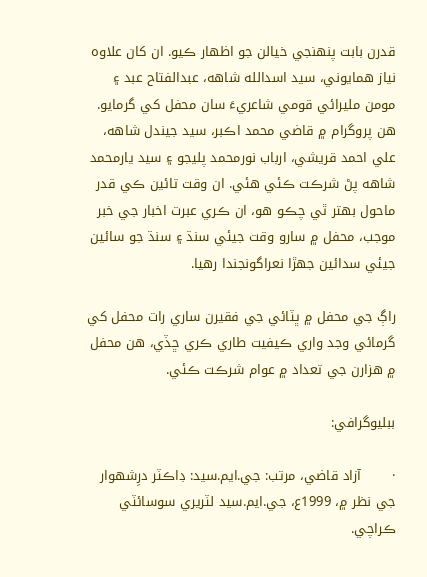قدرن بابت پنھنجي خيالن جو اظھار ڪيو. ان کان علاوه نياز همايوني، سيد اسدالله شاهه، عبدالفتاح عبد ۽ مومن مليرائي قومي شاعريءَ سان محفل کي گرمايو. هن پروگرام ۾ قاضي محمد اڪبر، سيد جيندل شاهه، علي احمد قريشي، ارباب نورمحمد پليجو ۽ سيد يارمحمد شاهه پڻ شرڪت ڪئي هئي. ان وقت تائين ڪي قدر ماحول بھتر ٿي چڪو هو، ان ڪري عبرت اخبار جي خبر موجب، محفل ۾ سارو وقت جيئي سنڌ ۽ سنڌ جو سائين جيئي سدائين جھڙا نعراگونجندا رهيا.

راڳ جي محفل ۾ ڀٽائي جي فقيرن ساري رات محفل کي گرمائي وجد واري ڪيفيت طاري ڪري ڇڏي، هن محفل ۾ هزارن جي تعداد ۾ عوام شرڪت ڪئي.

ببليوگرافي:

·       آزاد قاضي، مرتب: جي.ايم.سيد: ڊاڪٽر درِشھوار جي نظر ۾، 1999ع، جي.ايم.سيد لٽريري سوسائٽي ڪراچي.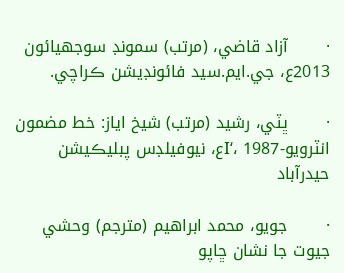·       آزاد قاضي، (مرتب) سمونڊ سوجهيائون 2013ع، جي.ايم.سيد فائونڊيشن ڪراچي.

·       ڀٽي، رشيد (مرتب) شيخ اياز: خط مضمون انٽرويو-I‘، 1987ع، نيوفيلڊس پبليڪيشن حيدرآباد

·       جويو، محمد ابراهيم (مترجم) وحشي جيوت جا نشان ڇاپو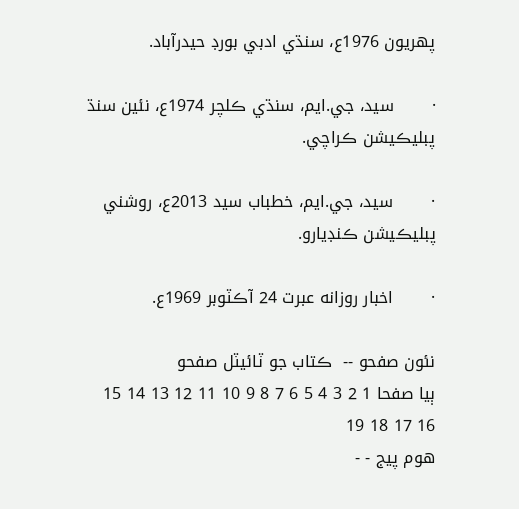پھريون 1976ع، سنڌي ادبي بورڊ حيدرآباد.

·       سيد، جي.ايم، سنڌي ڪلچر 1974ع، نئين سنڌ پبليڪيشن ڪراچي.

·       سيد، جي.ايم، خطباب سيد 2013ع، روشني پبليڪيشن ڪنڊيارو.

·       اخبار روزانه عبرت 24 آڪٽوبر 1969ع.

نئون صفحو --  ڪتاب جو ٽائيٽل صفحو
ٻيا صفحا 1 2 3 4 5 6 7 8 9 10 11 12 13 14 15 16 17 18 19
هوم پيج - -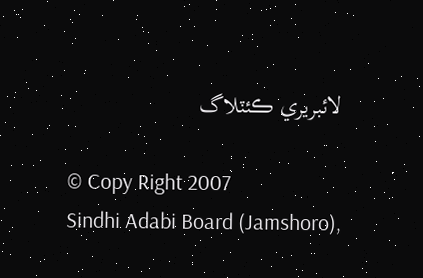لائبريري ڪئٽلاگ

© Copy Right 2007
Sindhi Adabi Board (Jamshoro),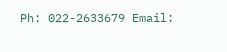Ph: 022-2633679 Email: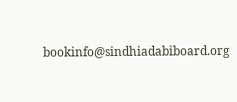bookinfo@sindhiadabiboard.org